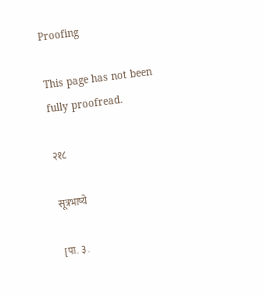Proofing

This page has not been fully proofread.

२१८

सूत्रभाष्ये

[पा. ३.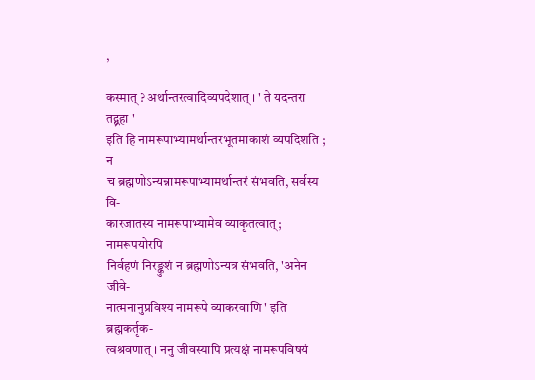,

कस्मात् ? अर्थान्तरत्वादिव्यपदेशात् । ' ते यदन्तरा तद्ब्रहा '
इति हि नामरूपाभ्यामर्थान्तरभूतमाकाशं व्यपदिशति ; न
च ब्रह्मणोऽन्यन्नामरूपाभ्यामर्थान्तरं संभवति, सर्वस्य वि-
कारजातस्य नामरूपाभ्यामेव व्याकृतत्वात्; नामरूपयोरपि
निर्वहणं निरङ्कुशं न ब्रह्मणोऽन्यत्र संभवति, 'अनेन जीवे-
नात्मनानुप्रविश्य नामरूपे व्याकरवाणि ' इति ब्रह्मकर्तृक-
त्वश्रवणात् । ननु जीवस्यापि प्रत्यक्षं नामरूपविषयं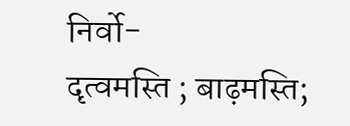निर्वो-
दृत्वमस्ति ; बाढ़मस्ति;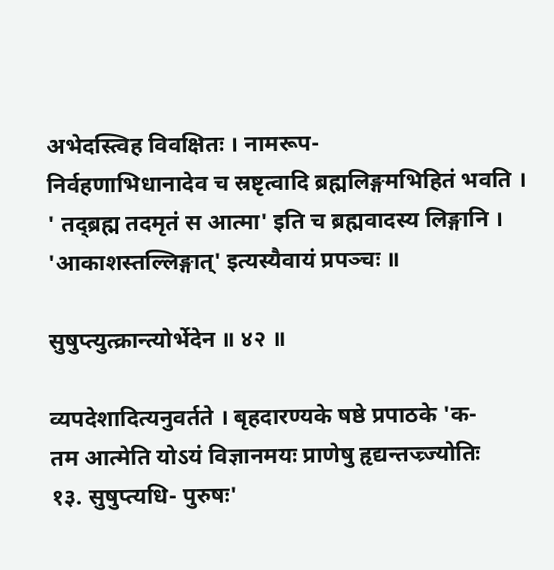अभेदस्त्विह विवक्षितः । नामरूप-
निर्वहणाभिधानादेव च स्रष्टृत्वादि ब्रह्मलिङ्गमभिहितं भवति ।
' तद्ब्रह्म तदमृतं स आत्मा' इति च ब्रह्मवादस्य लिङ्गानि ।
'आकाशस्तल्लिङ्गात्' इत्यस्यैवायं प्रपञ्चः ॥

सुषुप्त्युत्क्रान्त्योर्भेदेन ॥ ४२ ॥

व्यपदेशादित्यनुवर्तते । बृहदारण्यके षष्ठे प्रपाठके 'क-
तम आत्मेति योऽयं विज्ञानमयः प्राणेषु हृद्यन्तज्र्ज्योतिः
१३. सुषुप्त्यधि- पुरुषः'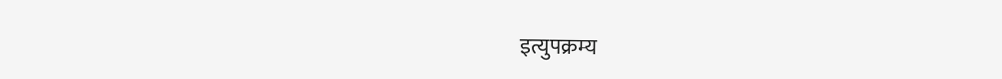इत्युपक्रम्य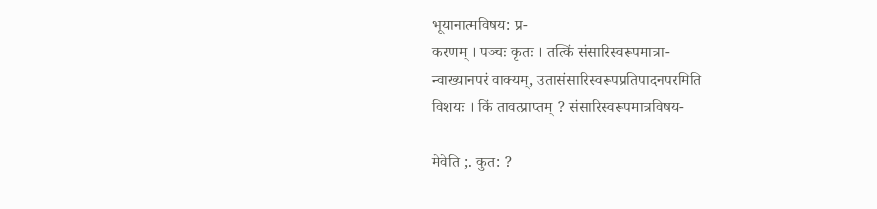भूयानात्मविषय: प्र-
करणम् । पञ्चः कृतः । तत्किं संसारिस्वरूपमात्रा-
न्वाख्यानपरं वाक्यम्, उतासंसारिस्वरूपप्रतिपादनपरमिति
विशयः । किं तावत्प्राप्तम् ? संसारिस्वरूपमात्रविषय-

मेवेति ;. कुत: ?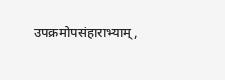उपक्रमोपसंहाराभ्याम्,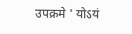उपक्रमे ' योऽयं